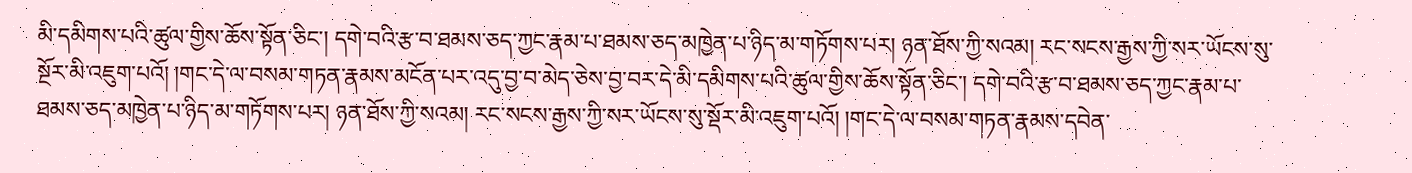མི་དམིགས་པའི་ཚུལ་གྱིས་ཆོས་སྟོན་ཅིང་། དགེ་བའི་རྩ་བ་ཐམས་ཅད་ཀྱང་རྣམ་པ་ཐམས་ཅད་མཁྱེན་པ་ཉིད་མ་གཏོགས་པར། ཉན་ཐོས་ཀྱི་སའམ། རང་སངས་རྒྱས་ཀྱི་སར་ཡོངས་སུ་སྔོར་མི་འཇུག་པའོ། །གང་དེ་ལ་བསམ་གཏན་རྣམས་མངོན་པར་འདུ་བྱ་བ་མེད་ཅེས་བྱ་བར་དེ་མི་དམིགས་པའི་ཚུལ་གྱིས་ཆོས་སྟོན་ཅིང་། དགེ་བའི་རྩ་བ་ཐམས་ཅད་ཀྱང་རྣམ་པ་ཐམས་ཅད་མཁྱེན་པ་ཉིད་མ་གཏོགས་པར། ཉན་ཐོས་ཀྱི་སའམ། རང་སངས་རྒྱས་ཀྱི་སར་ཡོངས་སུ་སྡོར་མི་འཇུག་པའོ། །གང་དེ་ལ་བསམ་གཏན་རྣམས་དབེན་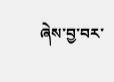ཞེས་བྱ་བར་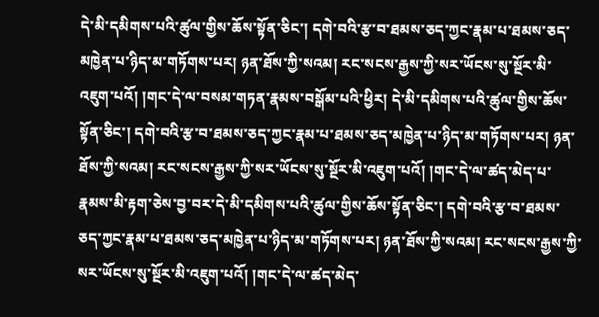དེ་མི་དམིགས་པའི་ཚུལ་གྱིས་ཆོས་སྟོན་ཅིང་། དགེ་བའི་རྩ་བ་ཐམས་ཅད་ཀྱང་རྣམ་པ་ཐམས་ཅད་མཁྱེན་པ་ཉིད་མ་གཏོགས་པར། ཉན་ཐོས་ཀྱི་སའམ། རང་སངས་རྒྱས་ཀྱི་སར་ཡོངས་སུ་སྔོར་མི་འཇུག་པའོ། །གང་དེ་ལ་བསམ་གཏན་རྣམས་བསྒོམ་པའི་ཕྱིར། དེ་མི་དམིགས་པའི་ཚུལ་གྱིས་ཆོས་སྟོན་ཅིང་། དགེ་བའི་རྩ་བ་ཐམས་ཅད་ཀྱང་རྣམ་པ་ཐམས་ཅད་མཁྱེན་པ་ཉིད་མ་གཏོགས་པར། ཉན་ཐོས་ཀྱི་སའམ། རང་སངས་རྒྱས་ཀྱི་སར་ཡོངས་སུ་སྔོར་མི་འཇུག་པའོ། །གང་དེ་ལ་ཚད་མེད་པ་རྣམས་མི་རྟག་ཅེས་བྱ་བར་དེ་མི་དམིགས་པའི་ཚུལ་གྱིས་ཆོས་སྟོན་ཅིང་། དགེ་བའི་རྩ་བ་ཐམས་ཅད་ཀྱང་རྣམ་པ་ཐམས་ཅད་མཁྱེན་པ་ཉིད་མ་གཏོགས་པར། ཉན་ཐོས་ཀྱི་སའམ། རང་སངས་རྒྱས་ཀྱི་སར་ཡོངས་སུ་སྔོར་མི་འཇུག་པའོ། །གང་དེ་ལ་ཚད་མེད་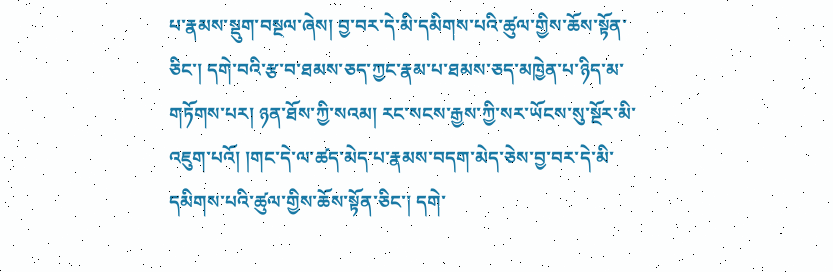པ་རྣམས་སྡུག་བསྔལ་ཞེས། བྱ་བར་དེ་མི་དམིགས་པའི་ཚུལ་གྱིས་ཆོས་སྟོན་ཅིང་། དགེ་བའི་རྩ་བ་ཐམས་ཅད་ཀྱང་རྣམ་པ་ཐམས་ཅད་མཁྱེན་པ་ཉིད་མ་གཏོགས་པར། ཉན་ཐོས་ཀྱི་སའམ། རང་སངས་རྒྱས་ཀྱི་སར་ཡོངས་སུ་སྔོར་མི་འཇུག་པའོ། །གང་དེ་ལ་ཚད་མེད་པ་རྣམས་བདག་མེད་ཅེས་བྱ་བར་དེ་མི་དམིགས་པའི་ཚུལ་གྱིས་ཆོས་སྟོན་ཅིང་། དགེ་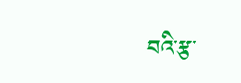བའི་རྩ་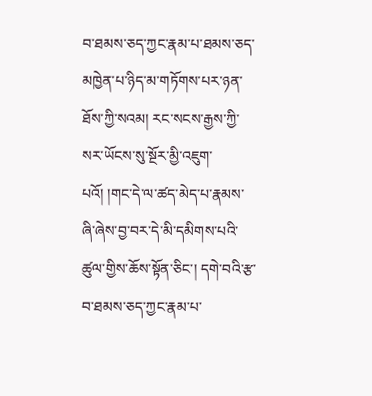བ་ཐམས་ཅད་ཀྱང་རྣམ་པ་ཐམས་ཅད་མཁྱེན་པ་ཉིད་མ་གཏོགས་པར་ཉན་ཐོས་ཀྱི་སའམ། རང་སངས་རྒྱས་ཀྱི་སར་ཡོངས་སུ་སྔོར་མྱི་འཇུག་པའོ། །གང་དེ་ལ་ཚད་མེད་པ་རྣམས་ཞི་ཞེས་བྱ་བར་དེ་མི་དམིགས་པའི་ཚུལ་གྱིས་ཆོས་སྟོན་ཅིང་། དགེ་བའི་རྩ་བ་ཐམས་ཅད་ཀྱང་རྣམ་པ་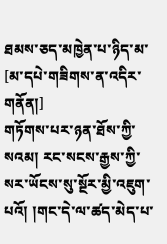ཐམས་ཅད་མཁྱེན་པ་ཉིད་མ་
[མ་དཔེ་གཟིགས་ན་འདིར་གནོན།]
གཏོགས་པར་ཉན་ཐོས་ཀྱི་སའམ། རང་སངས་རྒྱས་ཀྱི་སར་ཡོངས་སུ་སྔོར་མྱི་འཇུག་པའོ། །གང་དེ་ལ་ཚད་མེད་པ་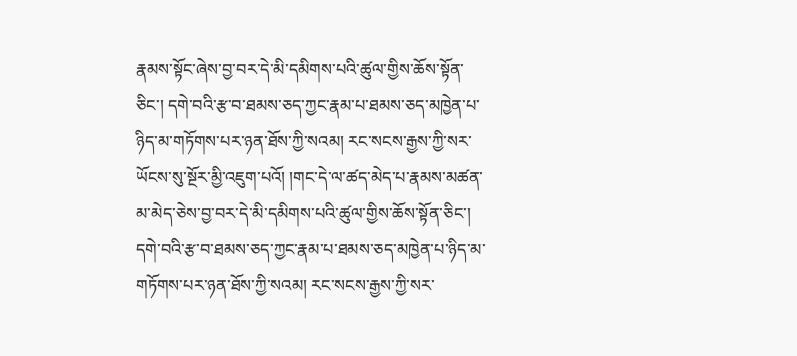རྣམས་སྟོང་ཞེས་བྱ་བར་དེ་མི་དམིགས་པའི་ཚུལ་གྱིས་ཆོས་སྟོན་ཅིང་། དགེ་བའི་རྩ་བ་ཐམས་ཅད་ཀྱང་རྣམ་པ་ཐམས་ཅད་མཁྱེན་པ་ཉིད་མ་གཏོགས་པར་ཉན་ཐོས་ཀྱི་སའམ། རང་སངས་རྒྱས་ཀྱི་སར་ཡོངས་སུ་སྔོར་མྱི་འཇུག་པའོ། །གང་དེ་ལ་ཚད་མེད་པ་རྣམས་མཚན་མ་མེད་ཅེས་བྱ་བར་དེ་མི་དམིགས་པའི་ཚུལ་གྱིས་ཆོས་སྟོན་ཅིང་། དགེ་བའི་རྩ་བ་ཐམས་ཅད་ཀྱང་རྣམ་པ་ཐམས་ཅད་མཁྱེན་པ་ཉིད་མ་གཏོགས་པར་ཉན་ཐོས་ཀྱི་སའམ། རང་སངས་རྒྱས་ཀྱི་སར་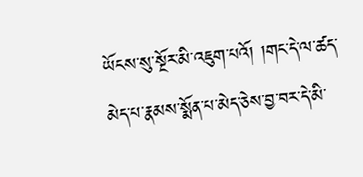ཡོངས་སུ་སྔོར་མི་འཇུག་པའོ། །གང་དེ་ལ་ཚད་མེད་པ་རྣམས་སྨོན་པ་མེད་ཅེས་བྱ་བར་དེ་མི་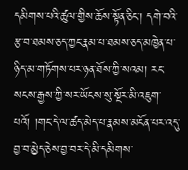དམིགས་པའི་ཚུལ་གྱིས་ཆོས་སྟོན་ཅིང་། དགེ་བའི་རྩ་བ་ཐམས་ཅད་ཀྱང་རྣམ་པ་ཐམས་ཅད་མཁྱེན་པ་ཉིད་མ་གཏོགས་པར་ཉན་ཐོས་ཀྱི་སའམ། རང་སངས་རྒྱས་ཀྱི་སར་ཡོངས་སུ་སྔོར་མི་འཇུག་པའོ། །གང་དེ་ལ་ཚད་མེད་པ་རྣམས་མངོན་པར་འདུ་བྱ་བ་མྱེད་ཅེས་བྱ་བར་དེ་མི་དམིགས་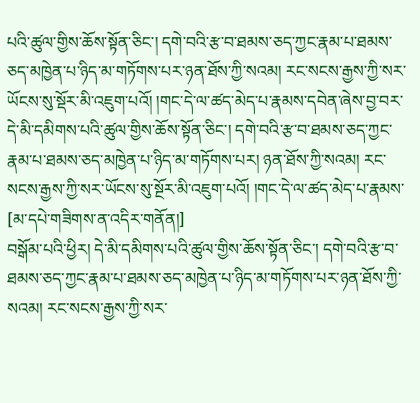པའི་ཚུལ་གྱིས་ཆོས་སྟོན་ཅིང་། དགེ་བའི་རྩ་བ་ཐམས་ཅད་ཀྱང་རྣམ་པ་ཐམས་ཅད་མཁྱེན་པ་ཉིད་མ་གཏོགས་པར་ཉན་ཐོས་ཀྱི་སའམ། རང་སངས་རྒྱས་ཀྱི་སར་ཡོངས་སུ་སྡོར་མི་འཇུག་པའོ། །གང་དེ་ལ་ཚད་མེད་པ་རྣམས་དབེན་ཞེས་བྱ་བར་དེ་མི་དམིགས་པའི་ཚུལ་གྱིས་ཆོས་སྟོན་ཅིང་། དགེ་བའི་རྩ་བ་ཐམས་ཅད་ཀྱང་རྣམ་པ་ཐམས་ཅད་མཁྱེན་པ་ཉིད་མ་གཏོགས་པར། ཉན་ཐོས་ཀྱི་སའམ། རང་སངས་རྒྱས་ཀྱི་སར་ཡོངས་སུ་སྔོར་མི་འཇུག་པའོ། །གང་དེ་ལ་ཚད་མེད་པ་རྣམས་
[མ་དཔེ་གཟིགས་ན་འདིར་གནོན།]
བསྒོམ་པའི་ཕྱིར། དེ་མི་དམིགས་པའི་ཚུལ་གྱིས་ཆོས་སྟོན་ཅིང་། དགེ་བའི་རྩ་བ་ཐམས་ཅད་ཀྱང་རྣམ་པ་ཐམས་ཅད་མཁྱེན་པ་ཉིད་མ་གཏོགས་པར་ཉན་ཐོས་ཀྱི་སའམ། རང་སངས་རྒྱས་ཀྱི་སར་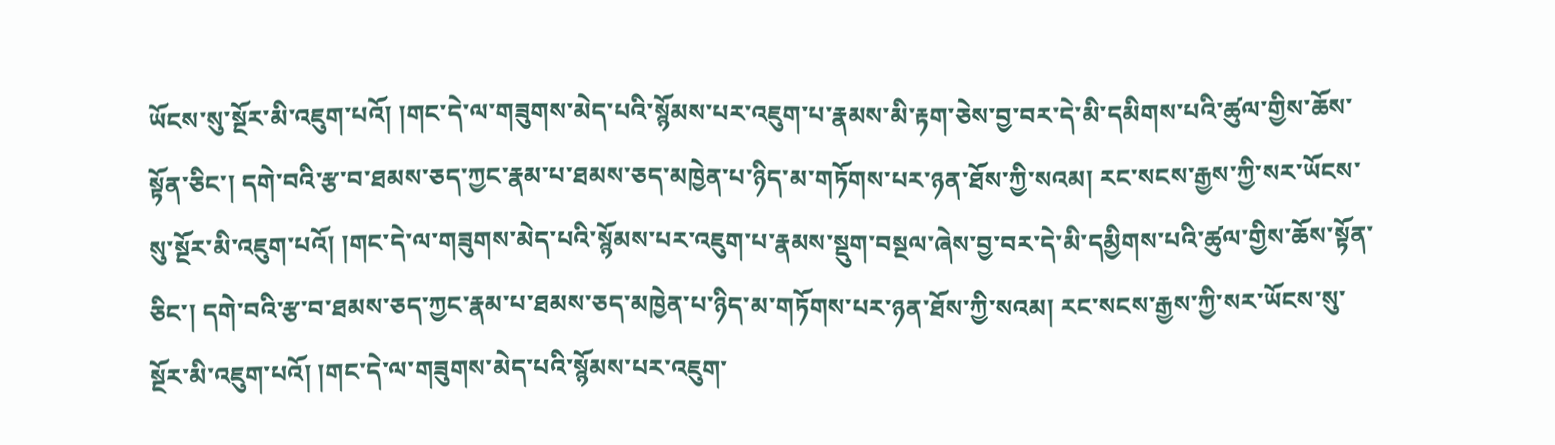ཡོངས་སུ་སྔོར་མི་འཇུག་པའོ། །གང་དེ་ལ་གཟུགས་མེད་པའི་སྙོམས་པར་འཇུག་པ་རྣམས་མི་རྟག་ཅེས་བྱ་བར་དེ་མི་དམིགས་པའི་ཚུལ་གྱིས་ཆོས་སྟོན་ཅིང་། དགེ་བའི་རྩ་བ་ཐམས་ཅད་ཀྱང་རྣམ་པ་ཐམས་ཅད་མཁྱེན་པ་ཉིད་མ་གཏོགས་པར་ཉན་ཐོས་ཀྱི་སའམ། རང་སངས་རྒྱས་ཀྱི་སར་ཡོངས་སུ་སྔོར་མི་འཇུག་པའོ། །གང་དེ་ལ་གཟུགས་མེད་པའི་སྙོམས་པར་འཇུག་པ་རྣམས་སྡུག་བསྔལ་ཞེས་བྱ་བར་དེ་མི་དམྱིགས་པའི་ཚུལ་གྱིས་ཆོས་སྟོན་ཅིང་། དགེ་བའི་རྩ་བ་ཐམས་ཅད་ཀྱང་རྣམ་པ་ཐམས་ཅད་མཁྱེན་པ་ཉིད་མ་གཏོགས་པར་ཉན་ཐོས་ཀྱི་སའམ། རང་སངས་རྒྱས་ཀྱི་སར་ཡོངས་སུ་སྔོར་མི་འཇུག་པའོ། །གང་དེ་ལ་གཟུགས་མེད་པའི་སྙོམས་པར་འཇུག་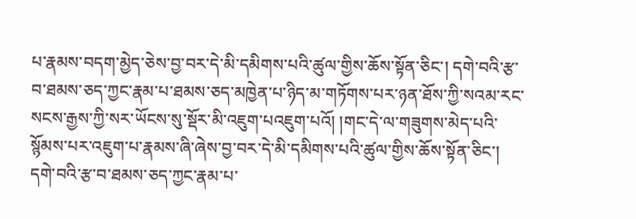པ་རྣམས་བདག་མྱེད་ཅེས་བྱ་བར་དེ་མི་དམིགས་པའི་ཚུལ་གྱིས་ཆོས་སྟོན་ཅིང་། དགེ་བའི་རྩ་བ་ཐམས་ཅད་ཀྱང་རྣམ་པ་ཐམས་ཅད་མཁྱེན་པ་ཉིད་མ་གཏོགས་པར་ཉན་ཐོས་ཀྱི་སའམ་རང་སངས་རྒྱས་ཀྱི་སར་ཡོངས་སུ་སྡོར་མི་འཇུག་པའཇུག་པའོ། །གང་དེ་ལ་གཟུགས་མེད་པའི་སྙོམས་པར་འཇུག་པ་རྣམས་ཞི་ཞེས་བྱ་བར་དེ་མི་དམིགས་པའི་ཚུལ་གྱིས་ཆོས་སྟོན་ཅིང་། དགེ་བའི་རྩ་བ་ཐམས་ཅད་ཀྱང་རྣམ་པ་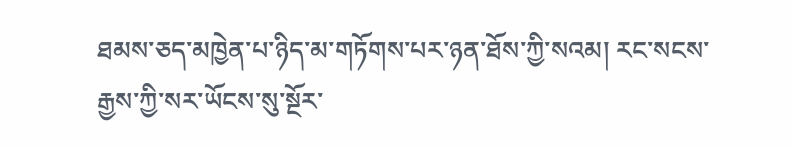ཐམས་ཅད་མཁྱེན་པ་ཉིད་མ་གཏོགས་པར་ཉན་ཐོས་ཀྱི་སའམ། རང་སངས་རྒྱས་ཀྱི་སར་ཡོངས་སུ་སྔོར་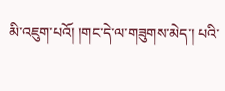མི་འཇུག་པའོ། །གང་དེ་ལ་གཟུགས་མེད་། པའི་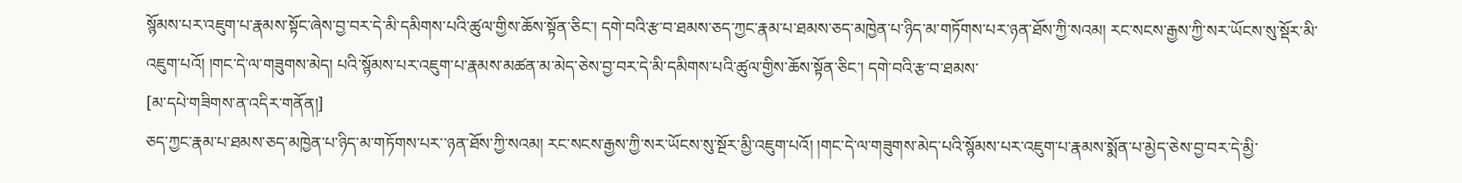སྙོམས་པར་འཇུག་པ་རྣམས་སྟོང་ཞེས་བྱ་བར་དེ་མི་དམིགས་པའི་ཚུལ་གྱིས་ཆོས་སྟོན་ཅིང་། དགེ་བའི་རྩ་བ་ཐམས་ཅད་ཀྱང་རྣམ་པ་ཐམས་ཅད་མཁྱེན་པ་ཉིད་མ་གཏོགས་པར་ཉན་ཐོས་ཀྱི་སའམ། རང་སངས་རྒྱས་ཀྱི་སར་ཡོངས་སུ་སྡོར་མི་འཇུག་པའོ། །གང་དེ་ལ་གཟུགས་མེད། པའི་སྙོམས་པར་འཇུག་པ་རྣམས་མཚན་མ་མེད་ཅེས་བྱ་བར་དེ་མི་དམིགས་པའི་ཚུལ་གྱིས་ཆོས་སྟོན་ཅིང་། དགེ་བའི་རྩ་བ་ཐམས་
[མ་དཔེ་གཟིགས་ན་འདིར་གནོན།]
ཅད་ཀྱང་རྣམ་པ་ཐམས་ཅད་མཁྱེན་པ་ཉིད་མ་གཏོགས་པར་་ཉན་ཐོས་ཀྱི་སའམ། རང་སངས་རྒྱས་ཀྱི་སར་ཡོངས་སུ་སྔོར་མྱི་འཇུག་པའོ། །གང་དེ་ལ་གཟུགས་མེད་པའི་སྙོམས་པར་འཇུག་པ་རྣམས་སྨོན་པ་མྱེད་ཅེས་བྱ་བར་དེ་མྱི་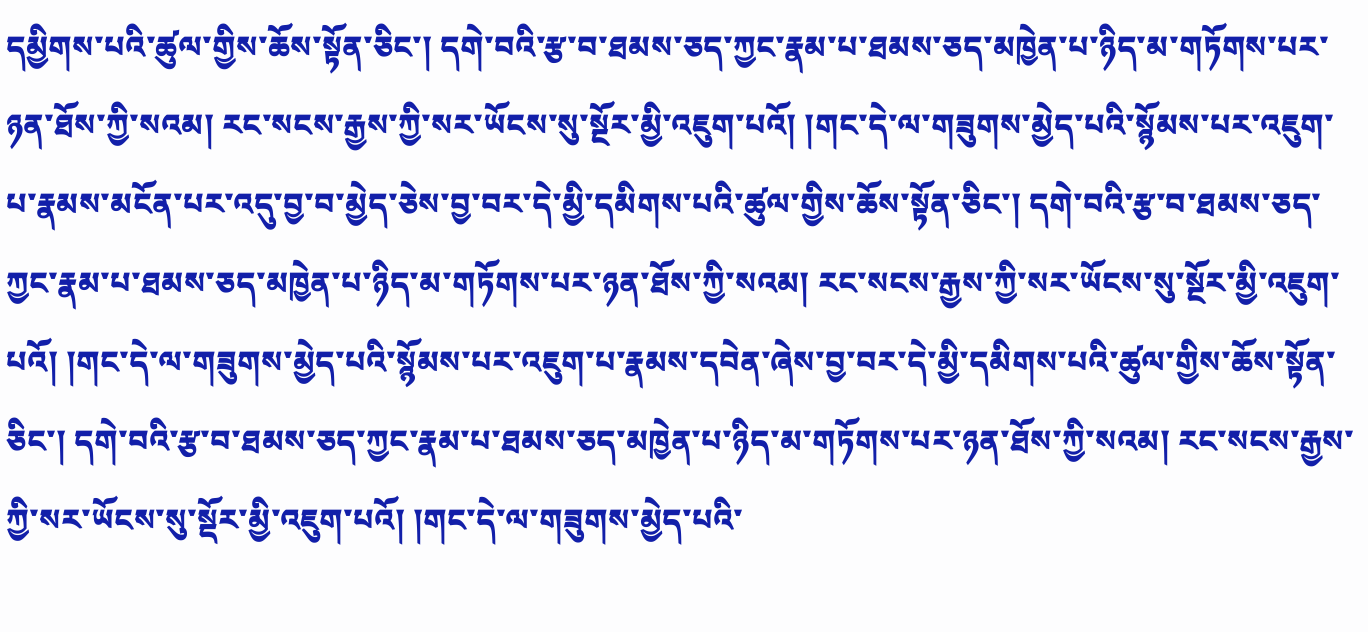དམྱིགས་པའི་ཚུལ་གྱིས་ཆོས་སྟོན་ཅིང་། དགེ་བའི་རྩ་བ་ཐམས་ཅད་ཀྱང་རྣམ་པ་ཐམས་ཅད་མཁྱེན་པ་ཉིད་མ་གཏོགས་པར་ཉན་ཐོས་ཀྱི་སའམ། རང་སངས་རྒྱས་ཀྱི་སར་ཡོངས་སུ་སྔོར་མྱི་འཇུག་པའོ། །གང་དེ་ལ་གཟུགས་མྱེད་པའི་སྙོམས་པར་འཇུག་པ་རྣམས་མངོན་པར་འདུ་བྱ་བ་མྱེད་ཅེས་བྱ་བར་དེ་མྱི་དམིགས་པའི་ཚུལ་གྱིས་ཆོས་སྟོན་ཅིང་། དགེ་བའི་རྩ་བ་ཐམས་ཅད་ཀྱང་རྣམ་པ་ཐམས་ཅད་མཁྱེན་པ་ཉིད་མ་གཏོགས་པར་ཉན་ཐོས་ཀྱི་སའམ། རང་སངས་རྒྱས་ཀྱི་སར་ཡོངས་སུ་སྔོར་མྱི་འཇུག་པའོ། །གང་དེ་ལ་གཟུགས་མྱེད་པའི་སྙོམས་པར་འཇུག་པ་རྣམས་དབེན་ཞེས་བྱ་བར་དེ་མྱི་དམིགས་པའི་ཚུལ་གྱིས་ཆོས་སྟོན་ཅིང་། དགེ་བའི་རྩ་བ་ཐམས་ཅད་ཀྱང་རྣམ་པ་ཐམས་ཅད་མཁྱེན་པ་ཉིད་མ་གཏོགས་པར་ཉན་ཐོས་ཀྱི་སའམ། རང་སངས་རྒྱས་ཀྱི་སར་ཡོངས་སུ་སྡོར་མྱི་འཇུག་པའོ། །གང་དེ་ལ་གཟུགས་མྱེད་པའི་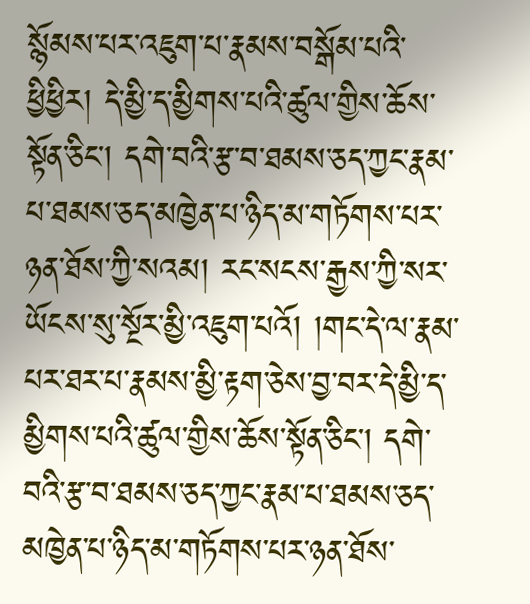སྙོམས་པར་འཇུག་པ་རྣམས་བསྒོམ་པའི་ཕྱིཕྱིར། དེ་མྱི་ད་མྱིགས་པའི་ཚུལ་གྱིས་ཆོས་སྟོན་ཅིང་། དགེ་བའི་རྩ་བ་ཐམས་ཅད་ཀྱང་རྣམ་པ་ཐམས་ཅད་མཁྱེན་པ་ཉིད་མ་གཏོགས་པར་ཉན་ཐོས་ཀྱི་སའམ། རང་སངས་རྒྱས་ཀྱི་སར་ཡོངས་སུ་སྔོར་མྱི་འཇུག་པའོ། །གང་དེ་ལ་རྣམ་པར་ཐར་པ་རྣམས་མྱི་རྟག་ཅེས་བྱ་བར་དེ་མྱི་ད་མྱིགས་པའི་ཚུལ་གྱིས་ཆོས་སྟོན་ཅིང་། དགེ་བའི་རྩ་བ་ཐམས་ཅད་ཀྱང་རྣམ་པ་ཐམས་ཅད་མཁྱེན་པ་ཉིད་མ་གཏོགས་པར་ཉན་ཐོས་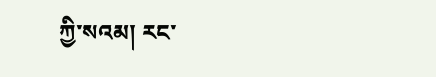ཀྱི་སའམ། རང་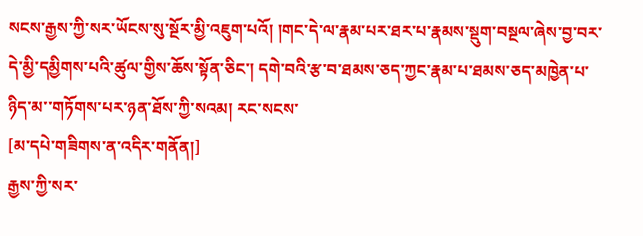སངས་རྒྱས་ཀྱི་སར་ཡོངས་སུ་སྔོར་མྱི་འཇུག་པའོ། །གང་དེ་ལ་རྣམ་པར་ཐར་པ་རྣམས་སྡུག་བསྔལ་ཞེས་བྱ་བར་དེ་མྱི་དམྱིགས་པའི་ཚུལ་གྱིས་ཆོས་སྟོན་ཅིང་། དགེ་བའི་རྩ་བ་ཐམས་ཅད་ཀྱང་རྣམ་པ་ཐམས་ཅད་མཁྱེན་པ་ཉིད་མ་་གཏོགས་པར་ཉན་ཐོས་ཀྱི་སའམ། རང་སངས་
[མ་དཔེ་གཟིགས་ན་འདིར་གནོན།]
རྒྱས་ཀྱི་སར་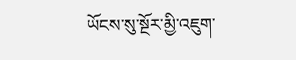ཡོངས་སུ་སྔོར་མྱི་འཇུག་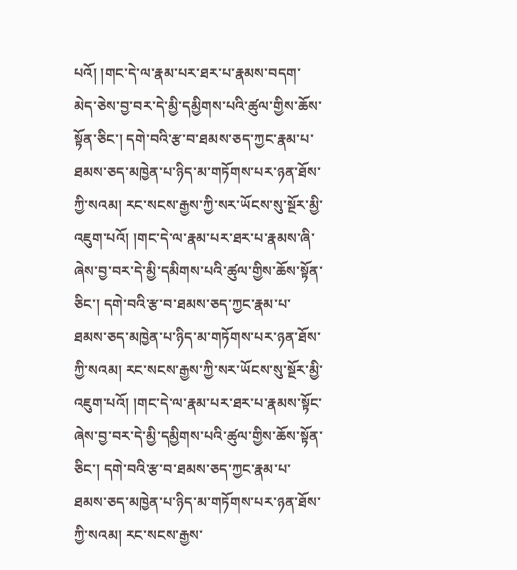པའོ། །གང་དེ་ལ་རྣམ་པར་ཐར་པ་རྣམས་བདག་མེད་ཅེས་བྱ་བར་དེ་མྱི་དམྱིགས་པའི་ཚུལ་གྱིས་ཆོས་སྟོན་ཅིང་། དགེ་བའི་རྩ་བ་ཐམས་ཅད་ཀྱང་རྣམ་པ་ཐམས་ཅད་མཁྱེན་པ་ཉིད་མ་གཏོགས་པར་ཉན་ཐོས་ཀྱི་སའམ། རང་སངས་རྒྱས་ཀྱི་སར་ཡོངས་སུ་སྔོར་མྱི་འཇུག་པའོ། །གང་དེ་ལ་རྣམ་པར་ཐར་པ་རྣམས་ཞི་ཞེས་བྱ་བར་དེ་མྱི་དམིགས་པའི་ཚུལ་གྱིས་ཆོས་སྟོན་ཅིང་། དགེ་བའི་རྩ་བ་ཐམས་ཅད་ཀྱང་རྣམ་པ་ཐམས་ཅད་མཁྱེན་པ་ཉིད་མ་གཏོགས་པར་ཉན་ཐོས་ཀྱི་སའམ། རང་སངས་རྒྱས་ཀྱི་སར་ཡོངས་སུ་སྔོར་མྱི་འཇུག་པའོ། །གང་དེ་ལ་རྣམ་པར་ཐར་པ་རྣམས་སྟོང་ཞེས་བྱ་བར་དེ་མྱི་དམྱིགས་པའི་ཚུལ་གྱིས་ཆོས་སྟོན་ཅིང་། དགེ་བའི་རྩ་བ་ཐམས་ཅད་ཀྱང་རྣམ་པ་ཐམས་ཅད་མཁྱེན་པ་ཉིད་མ་གཏོགས་པར་ཉན་ཐོས་ཀྱི་སའམ། རང་སངས་རྒྱས་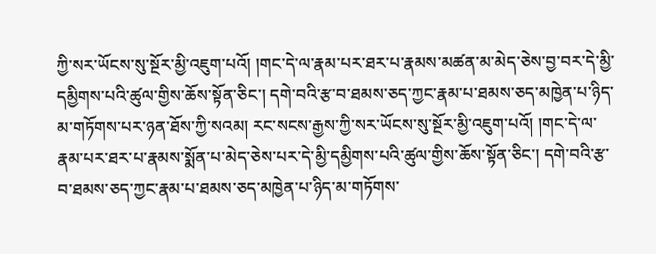ཀྱི་སར་ཡོངས་སུ་སྔོར་མྱི་འཇུག་པའོ། །གང་དེ་ལ་རྣམ་པར་ཐར་པ་རྣམས་མཚན་མ་མེད་ཅེས་བྱ་བར་དེ་མྱི་དམྱིགས་པའི་ཚུལ་གྱིས་ཆོས་སྟོན་ཅིང་། དགེ་བའི་རྩ་བ་ཐམས་ཅད་ཀྱང་རྣམ་པ་ཐམས་ཅད་མཁྱེན་པ་ཉིད་མ་གཏོགས་པར་ཉན་ཐོས་ཀྱི་སའམ། རང་སངས་རྒྱས་ཀྱི་སར་ཡོངས་སུ་སྔོར་མྱི་འཇུག་པའོ། །གང་དེ་ལ་རྣམ་པར་ཐར་པ་རྣམས་སྨོན་པ་མེད་ཅེས་པར་དེ་མྱི་དམྱིགས་པའི་ཚུལ་གྱིས་ཆོས་སྟོན་ཅིང་། དགེ་བའི་རྩ་བ་ཐམས་ཅད་ཀྱང་རྣམ་པ་ཐམས་ཅད་མཁྱེན་པ་ཉིད་མ་གཏོགས་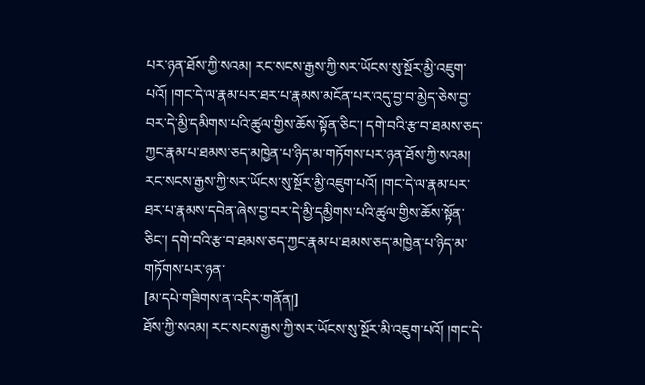པར་ཉན་ཐོས་ཀྱི་སའམ། རང་སངས་རྒྱས་ཀྱི་སར་ཡོངས་སུ་སྔོར་མྱི་འཇུག་པའོ། །གང་དེ་ལ་རྣམ་པར་ཐར་པ་རྣམས་མངོན་པར་འདུ་བྱ་བ་མྱེད་ཅེས་བྱ་བར་དེ་མྱི་དམིགས་པའི་ཚུལ་གྱིས་ཆོས་སྟོན་ཅིང་། དགེ་བའི་རྩ་བ་ཐམས་ཅད་ཀྱང་རྣམ་པ་ཐམས་ཅད་མཁྱེན་པ་ཉིད་མ་གཏོགས་པར་ཉན་ཐོས་ཀྱི་སའམ། རང་སངས་རྒྱས་ཀྱི་སར་ཡོངས་སུ་སྔོར་མྱི་འཇུག་པའོ། །གང་དེ་ལ་རྣམ་པར་ཐར་པ་རྣམས་དབེན་ཞེས་བྱ་བར་དེ་མྱི་དམྱིགས་པའི་ཚུལ་གྱིས་ཆོས་སྟོན་ཅིང་། དགེ་བའི་རྩ་བ་ཐམས་ཅད་ཀྱང་རྣམ་པ་ཐམས་ཅད་མཁྱེན་པ་ཉིད་མ་གཏོགས་པར་ཉན་
[མ་དཔེ་གཟིགས་ན་འདིར་གནོན།]
ཐོས་ཀྱི་སའམ། རང་སངས་རྒྱས་ཀྱི་སར་ཡོངས་སུ་སྔོར་མི་འཇུག་པའོ། །གང་དེ་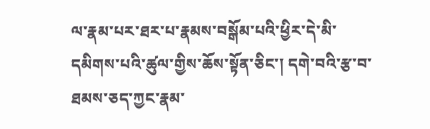ལ་རྣམ་པར་ཐར་པ་རྣམས་བསྒོམ་པའི་ཕྱིར་དེ་མི་དམིགས་པའི་ཚུལ་གྱིས་ཆོས་སྟོན་ཅིང་། དགེ་བའི་རྩ་བ་ཐམས་ཅད་ཀྱང་རྣམ་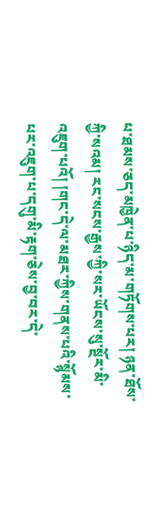པ་ཐམས་ཅད་མཁྱེན་པ་ཉིད་མ་གཏོགས་པར། ཉན་ཐོས་ཀྱི་སའམ། རང་སངས་རྒྱས་ཀྱི་སར་ཡོངས་སུ་སྔོར་མི་འཇུག་པའོ། །གང་དེ་ལ་མཐར་ཀྱིས་གནས་པའི་སྙོམས་པར་འཇུག་པ་དགུ་མི་རྟག་ཅེས་བྱ་བར་དེ་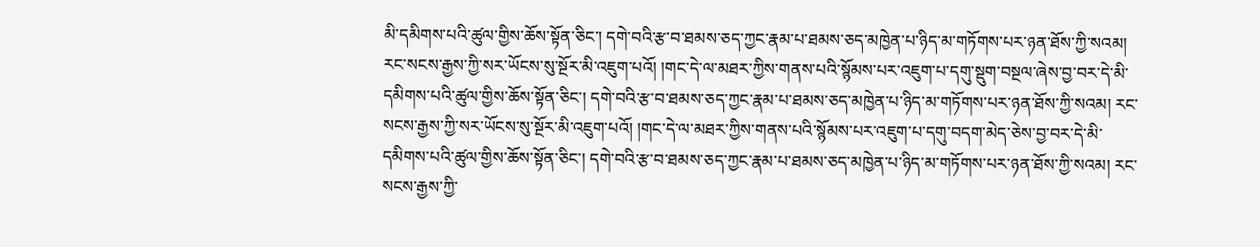མི་དམིགས་པའི་ཚུལ་གྱིས་ཆོས་སྟོན་ཅིང་། དགེ་བའི་རྩ་བ་ཐམས་ཅད་ཀྱང་རྣམ་པ་ཐམས་ཅད་མཁྱེན་པ་ཉིད་མ་གཏོགས་པར་ཉན་ཐོས་ཀྱི་སའམ། རང་སངས་རྒྱས་ཀྱི་སར་ཡོངས་སུ་སྔོར་མི་འཇུག་པའོ། །གང་དེ་ལ་མཐར་ཀྱིས་གནས་པའི་སྙོམས་པར་འཇུག་པ་དགུ་སྡུག་བསྔལ་ཞེས་བྱ་བར་དེ་མི་དམིགས་པའི་ཚུལ་གྱིས་ཆོས་སྟོན་ཅིང་། དགེ་བའི་རྩ་བ་ཐམས་ཅད་ཀྱང་རྣམ་པ་ཐམས་ཅད་མཁྱེན་པ་ཉིད་མ་གཏོགས་པར་ཉན་ཐོས་ཀྱི་སའམ། རང་སངས་རྒྱས་ཀྱི་སར་ཡོངས་སུ་སྔོར་མི་འཇུག་པའོ། །གང་དེ་ལ་མཐར་ཀྱིས་གནས་པའི་སྙོམས་པར་འཇུག་པ་དགུ་བདག་མེད་ཅེས་བྱ་བར་དེ་མི་དམིགས་པའི་ཚུལ་གྱིས་ཆོས་སྟོན་ཅིང་། དགེ་བའི་རྩ་བ་ཐམས་ཅད་ཀྱང་རྣམ་པ་ཐམས་ཅད་མཁྱེན་པ་ཉིད་མ་གཏོགས་པར་ཉན་ཐོས་ཀྱི་སའམ། རང་སངས་རྒྱས་ཀྱི་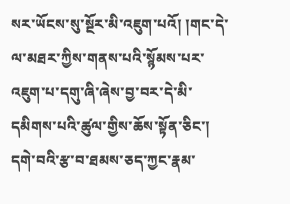སར་ཡོངས་སུ་སྔོར་མི་འཇུག་པའོ། །གང་དེ་ལ་མཐར་ཀྱིས་གནས་པའི་སྙོམས་པར་འཇུག་པ་དགུ་ཞི་ཞེས་བྱ་བར་དེ་མི་དམིགས་པའི་ཚུལ་གྱིས་ཆོས་སྟོན་ཅིང་། དགེ་བའི་རྩ་བ་ཐམས་ཅད་ཀྱང་རྣམ་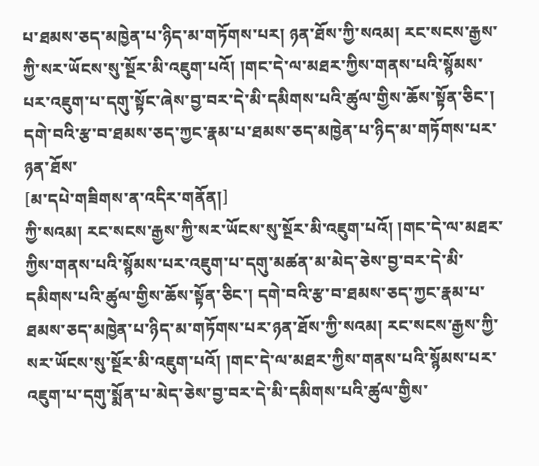པ་ཐམས་ཅད་མཁྱེན་པ་ཉིད་མ་གཏོགས་པར། ཉན་ཐོས་ཀྱི་སའམ། རང་སངས་རྒྱས་ཀྱི་སར་ཡོངས་སུ་སྔོར་མི་འཇུག་པའོ། །གང་དེ་ལ་མཐར་ཀྱིས་གནས་པའི་སྙོམས་པར་འཇུག་པ་དགུ་སྟོང་ཞེས་བྱ་བར་དེ་མི་དམིགས་པའི་ཚུལ་གྱིས་ཆོས་སྟོན་ཅིང་། དགེ་བའི་རྩ་བ་ཐམས་ཅད་ཀྱང་རྣམ་པ་ཐམས་ཅད་མཁྱེན་པ་ཉིད་མ་གཏོགས་པར་ཉན་ཐོས་
[མ་དཔེ་གཟིགས་ན་འདིར་གནོན།]
ཀྱི་སའམ། རང་སངས་རྒྱས་ཀྱི་སར་ཡོངས་སུ་སྔོར་མི་འཇུག་པའོ། །གང་དེ་ལ་མཐར་ཀྱིས་གནས་པའི་སྙོམས་པར་འཇུག་པ་དགུ་མཚན་མ་མེད་ཅེས་བྱ་བར་དེ་མི་དམིགས་པའི་ཚུལ་གྱིས་ཆོས་སྟོན་ཅིང་། དགེ་བའི་རྩ་བ་ཐམས་ཅད་ཀྱང་རྣམ་པ་ཐམས་ཅད་མཁྱེན་པ་ཉིད་མ་གཏོགས་པར་ཉན་ཐོས་ཀྱི་སའམ། རང་སངས་རྒྱས་ཀྱི་སར་ཡོངས་སུ་སྔོར་མི་འཇུག་པའོ། །གང་དེ་ལ་མཐར་ཀྱིས་གནས་པའི་སྙོམས་པར་འཇུག་པ་དགུ་སྨོན་པ་མེད་ཅེས་བྱ་བར་དེ་མི་དམིགས་པའི་ཚུལ་གྱིས་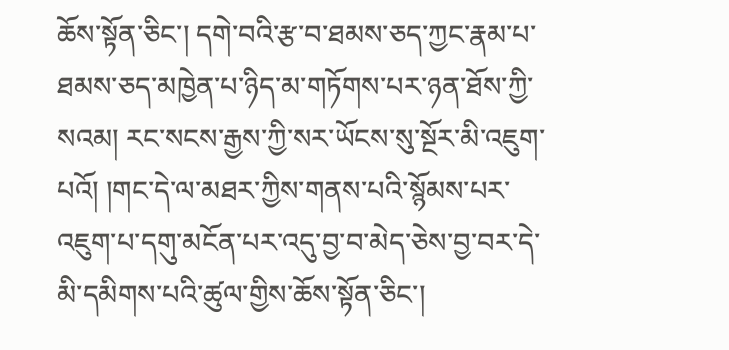ཆོས་སྟོན་ཅིང་། དགེ་བའི་རྩ་བ་ཐམས་ཅད་ཀྱང་རྣམ་པ་ཐམས་ཅད་མཁྱེན་པ་ཉིད་མ་གཏོགས་པར་ཉན་ཐོས་ཀྱི་སའམ། རང་སངས་རྒྱས་ཀྱི་སར་ཡོངས་སུ་སྔོར་མི་འཇུག་པའོ། །གང་དེ་ལ་མཐར་ཀྱིས་གནས་པའི་སྙོམས་པར་འཇུག་པ་དགུ་མངོན་པར་འདུ་བྱ་བ་མེད་ཅེས་བྱ་བར་དེ་མི་དམིགས་པའི་ཚུལ་གྱིས་ཆོས་སྟོན་ཅིང་།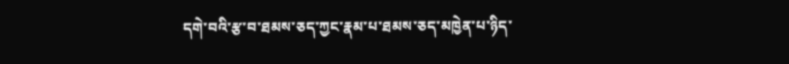དགེ་བའི་རྩ་བ་ཐམས་ཅད་ཀྱང་རྣམ་པ་ཐམས་ཅད་མཁྱེན་པ་ཉིད་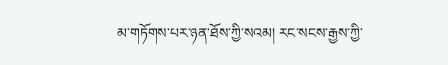མ་གཏོགས་པར་ཉན་ཐོས་ཀྱི་སའམ། རང་སངས་རྒྱས་ཀྱི་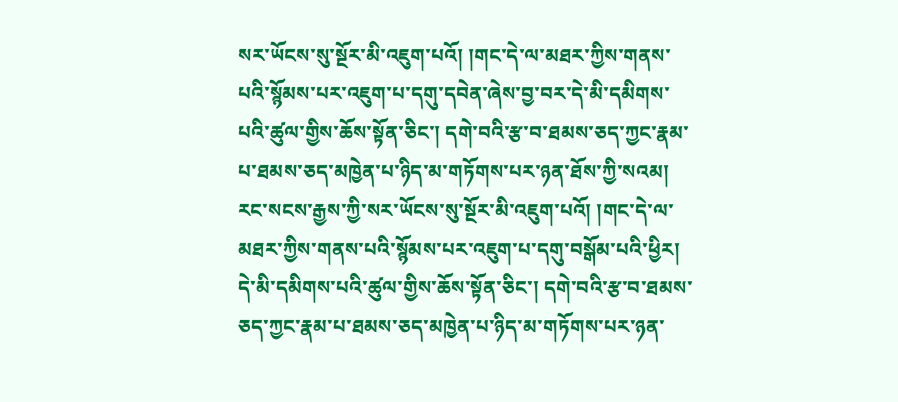སར་ཡོངས་སུ་སྔོར་མི་འཇུག་པའོ། །གང་དེ་ལ་མཐར་ཀྱིས་གནས་པའི་སྙོམས་པར་འཇུག་པ་དགུ་དབེན་ཞེས་བྱ་བར་དེ་མི་དམིགས་པའི་ཚུལ་གྱིས་ཆོས་སྟོན་ཅིང་། དགེ་བའི་རྩ་བ་ཐམས་ཅད་ཀྱང་རྣམ་པ་ཐམས་ཅད་མཁྱེན་པ་ཉིད་མ་གཏོགས་པར་ཉན་ཐོས་ཀྱི་སའམ། རང་སངས་རྒྱས་ཀྱི་སར་ཡོངས་སུ་སྔོར་མི་འཇུག་པའོ། །གང་དེ་ལ་མཐར་ཀྱིས་གནས་པའི་སྙོམས་པར་འཇུག་པ་དགུ་བསྒོམ་པའི་ཕྱིར། དེ་མི་དམིགས་པའི་ཚུལ་གྱིས་ཆོས་སྟོན་ཅིང་། དགེ་བའི་རྩ་བ་ཐམས་ཅད་ཀྱང་རྣམ་པ་ཐམས་ཅད་མཁྱེན་པ་ཉིད་མ་གཏོགས་པར་ཉན་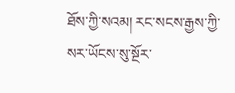ཐོས་ཀྱི་སའམ། རང་སངས་རྒྱས་ཀྱི་སར་ཡོངས་སུ་སྔོར་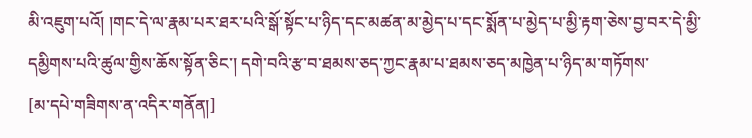མི་འཇུག་པའོ། །གང་དེ་ལ་རྣམ་པར་ཐར་པའི་སྒོ་སྟོང་པ་ཉིད་དང་མཚན་མ་མྱེད་པ་དང་སྨོན་པ་མྱེད་པ་མྱི་རྟག་ཅེས་བྱ་བར་དེ་མྱི་དམྱིགས་པའི་ཚུལ་གྱིས་ཆོས་སྟོན་ཅིང་། དགེ་བའི་རྩ་བ་ཐམས་ཅད་ཀྱང་རྣམ་པ་ཐམས་ཅད་མཁྱེན་པ་ཉིད་མ་གཏོགས་
[མ་དཔེ་གཟིགས་ན་འདིར་གནོན།]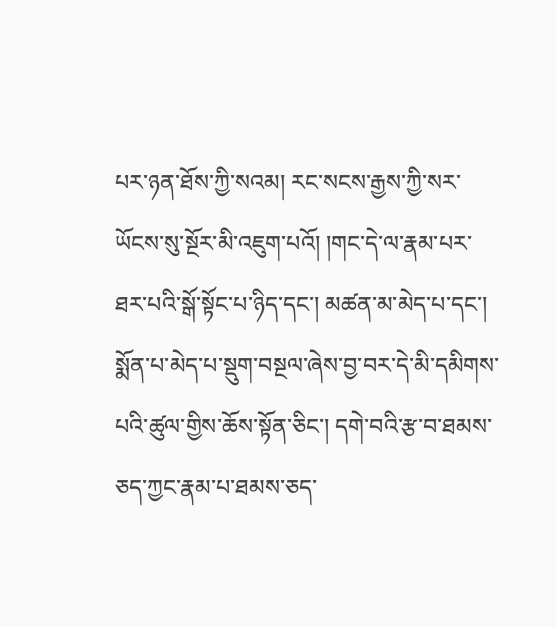པར་ཉན་ཐོས་ཀྱི་སའམ། རང་སངས་རྒྱས་ཀྱི་སར་ཡོངས་སུ་སྔོར་མི་འཇུག་པའོ། །གང་དེ་ལ་རྣམ་པར་ཐར་པའི་སྒོ་སྟོང་པ་ཉིད་དང་། མཚན་མ་མེད་པ་དང་། སྨོན་པ་མེད་པ་སྡུག་བསྔལ་ཞེས་བྱ་བར་དེ་མི་དམིགས་པའི་ཚུལ་གྱིས་ཆོས་སྟོན་ཅིང་། དགེ་བའི་རྩ་བ་ཐམས་ཅད་ཀྱང་རྣམ་པ་ཐམས་ཅད་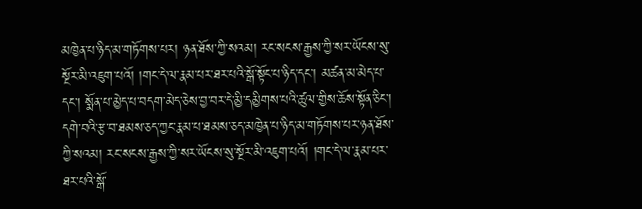མཁྱེན་པ་ཉིད་མ་གཏོགས་པར། ཉན་ཐོས་ཀྱི་སའམ། རང་སངས་རྒྱས་ཀྱི་སར་ཡོངས་སུ་སྔོར་མི་འཇུག་པའོ། །གང་དེ་ལ་རྣམ་པར་ཐར་པའི་སྒོ་སྟོང་པ་ཉིད་དང་། མཚན་མ་མེད་པ་དང་། སྨོན་པ་མྱེད་པ་བདག་མེད་ཅེས་བྱ་བར་དེ་མྱི་དམྱིགས་པའི་ཚུལ་གྱིས་ཆོས་སྟོན་ཅིང་། དགེ་བའི་རྩ་བ་ཐམས་ཅད་ཀྱང་རྣམ་པ་ཐམས་ཅད་མཁྱེན་པ་ཉིད་མ་གཏོགས་པར་ཉན་ཐོས་ཀྱི་སའམ། རང་སངས་རྒྱས་ཀྱི་སར་ཡོངས་སུ་སྔོར་མི་འཇུག་པའོ། །གང་དེ་ལ་རྣམ་པར་ཐར་པའི་སྒོ་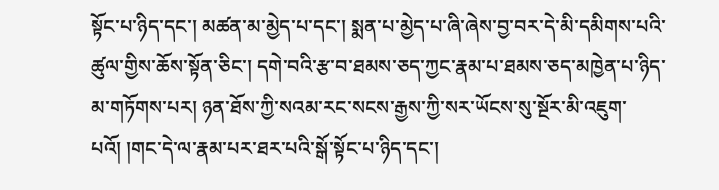སྟོང་པ་ཉིད་དང་། མཚན་མ་མྱེད་པ་དང་། སྨན་པ་མྱེད་པ་ཞི་ཞེས་བྱ་བར་དེ་མི་དམིགས་པའི་ཚུལ་གྱིས་ཆོས་སྟོན་ཅིང་། དགེ་བའི་རྩ་བ་ཐམས་ཅད་ཀྱང་རྣམ་པ་ཐམས་ཅད་མཁྱེན་པ་ཉིད་མ་གཏོགས་པར། ཉན་ཐོས་ཀྱི་སའམ་རང་སངས་རྒྱས་ཀྱི་སར་ཡོངས་སུ་སྔོར་མི་འཇུག་པའོ། །གང་དེ་ལ་རྣམ་པར་ཐར་པའི་སྒོ་སྟོང་པ་ཉིད་དང་།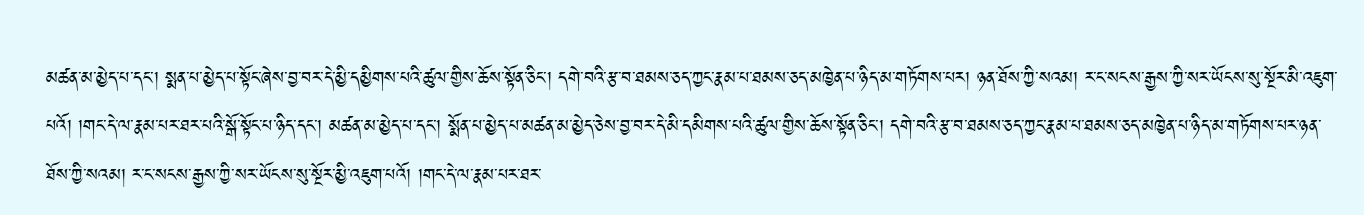མཚན་མ་མྱེད་པ་དང་། སྨན་པ་མྱེད་པ་སྟོང་ཞེས་བྱ་བར་དེ་མྱི་དམྱིགས་པའི་ཚུལ་གྱིས་ཆོས་སྟོན་ཅིང་། དགེ་བའི་རྩ་བ་ཐམས་ཅད་ཀྱང་རྣམ་པ་ཐམས་ཅད་མཁྱེན་པ་ཉིད་མ་གཏོགས་པར། ཉན་ཐོས་ཀྱི་སའམ། ར་ང་སངས་རྒྱས་ཀྱི་སར་ཡོངས་སུ་སྔོར་མི་འཇུག་པའོ། །གང་དེ་ལ་རྣམ་པར་ཐར་པའི་སྒོ་སྟོང་པ་ཉིད་དང་། མཚན་མ་མྱེད་པ་དང་། སྨོན་པ་མྱེད་པ་མཚན་མ་མྱེད་ཅེས་བྱ་བར་དེ་མི་དམིགས་པའི་ཚུལ་གྱིས་ཆོས་སྟོན་ཅིང་། དགེ་བའི་རྩ་བ་ཐམས་ཅད་ཀྱང་རྣམ་པ་ཐམས་ཅད་མཁྱེན་པ་ཉིད་མ་གཏོགས་པར་ཉན་ཐོས་ཀྱི་སའམ། ར་ང་སངས་རྒྱས་ཀྱི་སར་ཡོངས་སུ་སྔོར་མྱི་འཇུག་པའོ། །གང་དེ་ལ་རྣམ་པར་ཐར་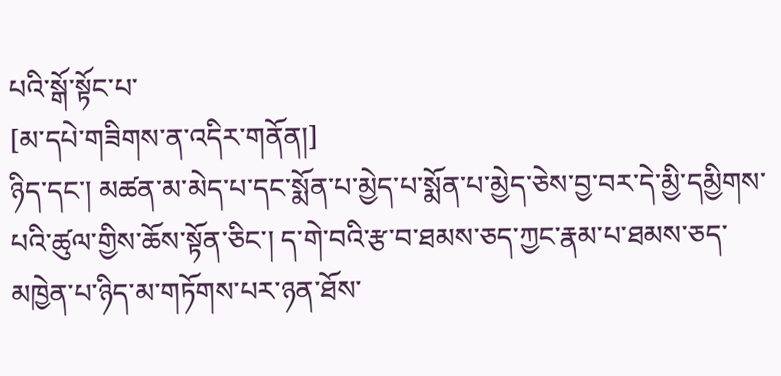པའི་སྒོ་སྟོང་པ་
[མ་དཔེ་གཟིགས་ན་འདིར་གནོན།]
ཉིད་དང་། མཚན་མ་མེད་པ་དང་སྨོན་པ་མྱེད་པ་སྨོན་པ་མྱེད་ཅེས་བྱ་བར་དེ་མྱི་དམྱིགས་པའི་ཚུལ་གྱིས་ཆོས་སྟོན་ཅིང་། ད་གེ་བའི་རྩ་བ་ཐམས་ཅད་ཀྱང་རྣམ་པ་ཐམས་ཅད་མཁྱེན་པ་ཉིད་མ་གཏོགས་པར་ཉན་ཐོས་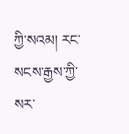ཀྱི་སའམ། རང་སངས་རྒྱས་ཀྱི་སར་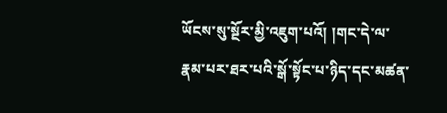ཡོངས་སུ་སྔོར་མྱི་འཇུག་པའོ། །གང་དེ་ལ་རྣམ་པར་ཐར་པའི་སྒོ་སྟོང་པ་ཉིད་དང་མཚན་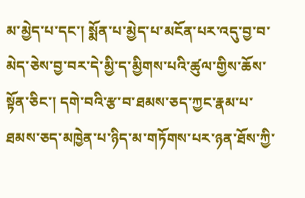མ་མྱེད་པ་དང་། སྨོན་པ་མྱེད་པ་མངོན་པར་འདུ་བྱ་བ་མེད་ཅེས་བྱ་བར་དེ་མྱི་ད་མྱིགས་པའི་ཚུལ་གྱིས་ཆོས་སྟོན་ཅིང་། དགེ་བའི་རྩ་བ་ཐམས་ཅད་ཀྱང་རྣམ་པ་ཐམས་ཅད་མཁྱེན་པ་ཉིད་མ་གཏོགས་པར་ཉན་ཐོས་ཀྱི་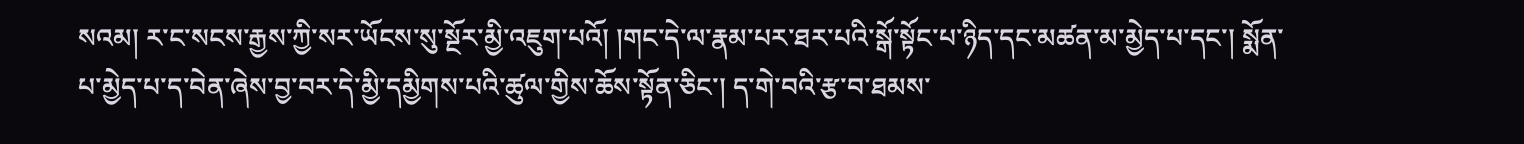སའམ། ར་ང་སངས་རྒྱས་ཀྱི་སར་ཡོངས་སུ་སྔོར་མྱི་འཇུག་པའོ། །གང་དེ་ལ་རྣམ་པར་ཐར་པའི་སྒོ་སྟོང་པ་ཉིད་དང་མཚན་མ་མྱེད་པ་དང་། སྨོན་པ་མྱེད་པ་ད་བེན་ཞེས་བྱ་བར་དེ་མྱི་དམྱིགས་པའི་ཚུལ་གྱིས་ཆོས་སྟོན་ཅིང་། ད་གེ་བའི་རྩ་བ་ཐམས་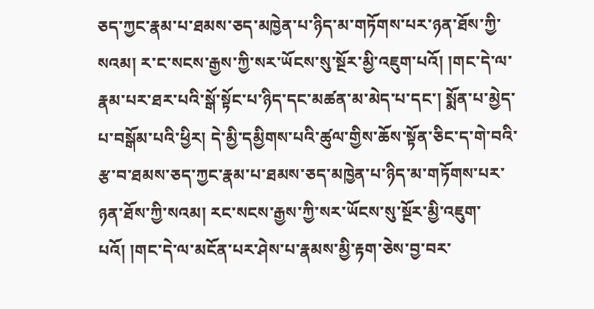ཅད་ཀྱང་རྣམ་པ་ཐམས་ཅད་མཁྱེན་པ་ཉིད་མ་གཏོགས་པར་ཉན་ཐོས་ཀྱི་སའམ། ར་ང་སངས་རྒྱས་ཀྱི་སར་ཡོངས་སུ་སྔོར་མྱི་འཇུག་པའོ། །གང་དེ་ལ་རྣམ་པར་ཐར་པའི་སྒོ་སྟོང་པ་ཉིད་དང་མཚན་མ་མེད་པ་དང་། སྨོན་པ་མྱེད་པ་བསྒོམ་པའི་ཕྱིར། དེ་མྱི་དམྱིགས་པའི་ཚུལ་གྱིས་ཆོས་སྟོན་ཅིང་ད་གེ་བའི་རྩ་བ་ཐམས་ཅད་ཀྱང་རྣམ་པ་ཐམས་ཅད་མཁྱེན་པ་ཉིད་མ་གཏོགས་པར་ཉན་ཐོས་ཀྱི་སའམ། རང་སངས་རྒྱས་ཀྱི་སར་ཡོངས་སུ་སྔོར་མྱི་འཇུག་པའོ། །གང་དེ་ལ་མངོན་པར་ཤེས་པ་རྣམས་མྱི་རྟག་ཅེས་བྱ་བར་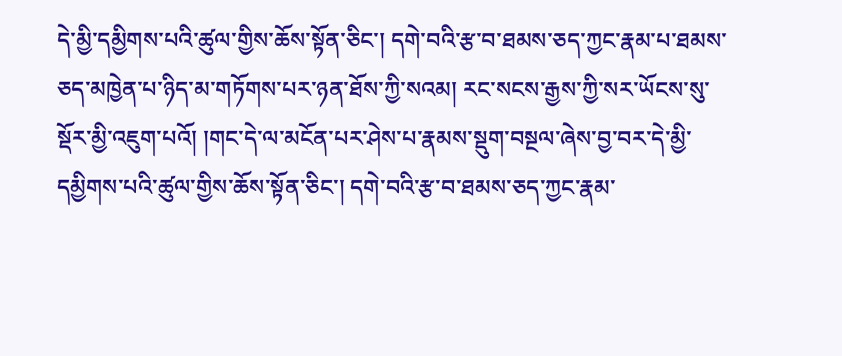དེ་མྱི་དམྱིགས་པའི་ཚུལ་གྱིས་ཆོས་སྟོན་ཅིང་། དགེ་བའི་རྩ་བ་ཐམས་ཅད་ཀྱང་རྣམ་པ་ཐམས་ཅད་མཁྱེན་པ་ཉིད་མ་གཏོགས་པར་ཉན་ཐོས་ཀྱི་སའམ། རང་སངས་རྒྱས་ཀྱི་སར་ཡོངས་སུ་སྡོར་མྱི་འཇུག་པའོ། །གང་དེ་ལ་མངོན་པར་ཤེས་པ་རྣམས་སྡུག་བསྔལ་ཞེས་བྱ་བར་དེ་མྱི་དམྱིགས་པའི་ཚུལ་གྱིས་ཆོས་སྟོན་ཅིང་། དགེ་བའི་རྩ་བ་ཐམས་ཅད་ཀྱང་རྣམ་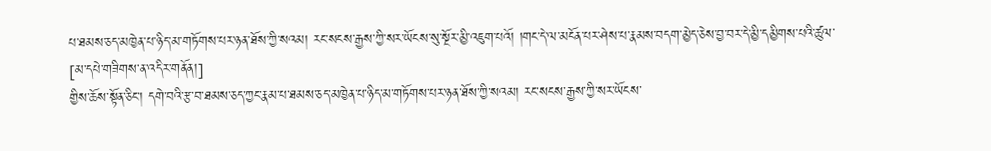པ་ཐམས་ཅད་མཁྱེན་པ་ཉིད་མ་གཏོགས་པར་ཉན་ཐོས་ཀྱི་སའམ། རང་སངས་རྒྱས་ཀྱི་སར་ཡོངས་སུ་སྔོར་མྱི་འཇུག་པའོ། །གང་དེ་ལ་མངོན་པར་ཤེས་པ་རྣམས་བདག་མྱེད་ཅེས་བྱ་བར་དེ་མྱི་དམྱིགས་པའི་ཚུལ་
[མ་དཔེ་གཟིགས་ན་འདིར་གནོན།]
གྱིས་ཆོས་སྟོན་ཅིང་། དགེ་བའི་རྩ་བ་ཐམས་ཅད་ཀྱང་རྣམ་པ་ཐམས་ཅད་མཁྱེན་པ་ཉིད་མ་གཏོགས་པར་ཉན་ཐོས་ཀྱི་སའམ། རང་སངས་རྒྱས་ཀྱི་སར་ཡོངས་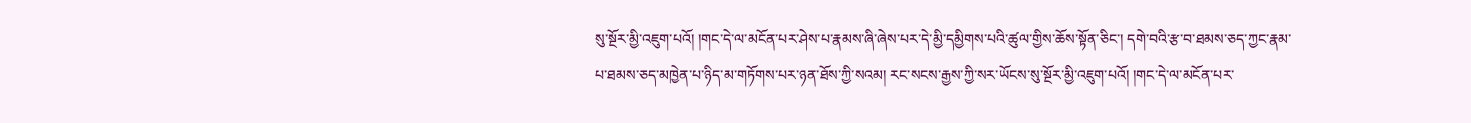སུ་སྔོར་མྱི་འཇུག་པའོ། །གང་དེ་ལ་མངོན་པར་ཤེས་པ་རྣམས་ཞི་ཞེས་པར་དེ་མྱི་དམྱིགས་པའི་ཚུལ་གྱིས་ཆོས་སྟོན་ཅིང་། དགེ་བའི་རྩ་བ་ཐམས་ཅད་ཀྱང་རྣམ་པ་ཐམས་ཅད་མཁྱེན་པ་ཉིད་མ་གཏོགས་པར་ཉན་ཐོས་ཀྱི་སའམ། རང་སངས་རྒྱས་ཀྱི་སར་ཡོངས་སུ་སྔོར་མྱི་འཇུག་པའོ། །གང་དེ་ལ་མངོན་པར་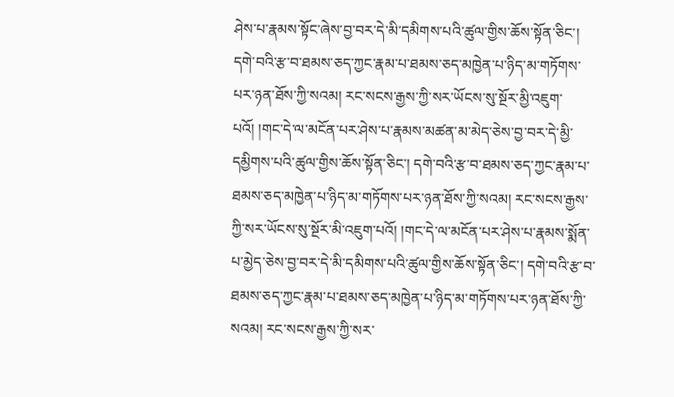ཤེས་པ་རྣམས་སྟོང་ཞེས་བྱ་བར་དེ་མི་དམིགས་པའི་ཚུལ་གྱིས་ཆོས་སྟོན་ཅིང་། དགེ་བའི་རྩ་བ་ཐམས་ཅད་ཀྱང་རྣམ་པ་ཐམས་ཅད་མཁྱེན་པ་ཉིད་མ་གཏོགས་པར་ཉན་ཐོས་ཀྱི་སའམ། རང་སངས་རྒྱས་ཀྱི་སར་ཡོངས་སུ་སྔོར་མྱི་འཇུག་པའོ། །གང་དེ་ལ་མངོན་པར་ཤེས་པ་རྣམས་མཚན་མ་མེད་ཅེས་བྱ་བར་དེ་མྱི་དམྱིགས་པའི་ཚུལ་གྱིས་ཆོས་སྟོན་ཅིང་། དགེ་བའི་རྩ་བ་ཐམས་ཅད་ཀྱང་རྣམ་པ་ཐམས་ཅད་མཁྱེན་པ་ཉིད་མ་གཏོགས་པར་ཉན་ཐོས་ཀྱི་སའམ། རང་སངས་རྒྱས་ཀྱི་སར་ཡོངས་སུ་སྔོར་མི་འཇུག་པའོ། །གང་དེ་ལ་མངོན་པར་ཤེས་པ་རྣམས་སྨོན་པ་མྱེད་ཅེས་བྱ་བར་དེ་མི་དམིགས་པའི་ཚུལ་གྱིས་ཆོས་སྟོན་ཅིང་། དགེ་བའི་རྩ་བ་ཐམས་ཅད་ཀྱང་རྣམ་པ་ཐམས་ཅད་མཁྱེན་པ་ཉིད་མ་གཏོགས་པར་ཉན་ཐོས་ཀྱི་སའམ། རང་སངས་རྒྱས་ཀྱི་སར་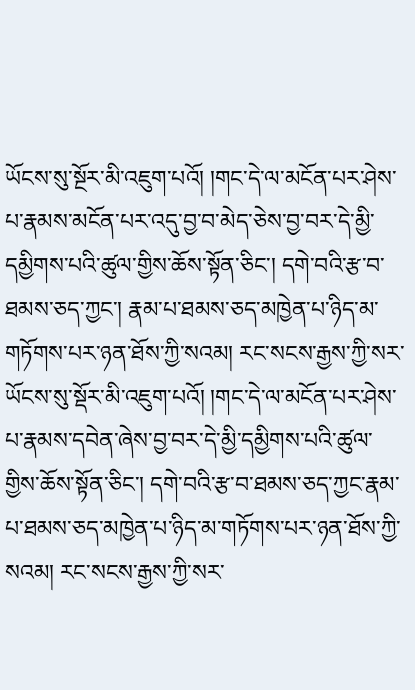ཡོངས་སུ་སྔོར་མི་འཇུག་པའོ། །གང་དེ་ལ་མངོན་པར་ཤེས་པ་རྣམས་མངོན་པར་འདུ་བྱ་བ་མེད་ཅེས་བྱ་བར་དེ་མྱི་དམྱིགས་པའི་ཚུལ་གྱིས་ཆོས་སྟོན་ཅིང་། དགེ་བའི་རྩ་བ་ཐམས་ཅད་ཀྱང་། རྣམ་པ་ཐམས་ཅད་མཁྱེན་པ་ཉིད་མ་གཏོགས་པར་ཉན་ཐོས་ཀྱི་སའམ། རང་སངས་རྒྱས་ཀྱི་སར་ཡོངས་སུ་སྡོར་མི་འཇུག་པའོ། །གང་དེ་ལ་མངོན་པར་ཤེས་པ་རྣམས་དབེན་ཞེས་བྱ་བར་དེ་མྱི་དམྱིགས་པའི་ཚུལ་གྱིས་ཆོས་སྟོན་ཅིང་། དགེ་བའི་རྩ་བ་ཐམས་ཅད་ཀྱང་རྣམ་པ་ཐམས་ཅད་མཁྱེན་པ་ཉིད་མ་གཏོགས་པར་ཉན་ཐོས་ཀྱི་སའམ། རང་སངས་རྒྱས་ཀྱི་སར་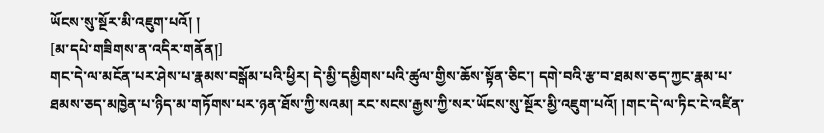ཡོངས་སུ་སྔོར་མི་འཇུག་པའོ། །
[མ་དཔེ་གཟིགས་ན་འདིར་གནོན།]
གང་དེ་ལ་མངོན་པར་ཤེས་པ་རྣམས་བསྒོམ་པའི་ཕྱིར། དེ་མྱི་དམྱིགས་པའི་ཚུལ་གྱིས་ཆོས་སྟོན་ཅིང་། དགེ་བའི་རྩ་བ་ཐམས་ཅད་ཀྱང་རྣམ་པ་ཐམས་ཅད་མཁྱེན་པ་ཉིད་མ་གཏོགས་པར་ཉན་ཐོས་ཀྱི་སའམ། རང་སངས་རྒྱས་ཀྱི་སར་ཡོངས་སུ་སྔོར་མྱི་འཇུག་པའོ། །གང་དེ་ལ་ཏིང་ངེ་འཛིན་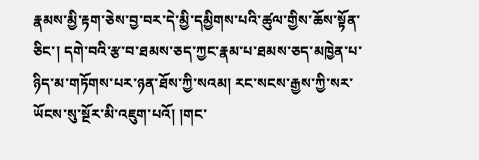རྣམས་མྱི་རྟག་ཅེས་བྱ་བར་དེ་མྱི་དམྱིགས་པའི་ཚུལ་གྱིས་ཆོས་སྟོན་ཅིང་། དགེ་བའི་རྩ་བ་ཐམས་ཅད་ཀྱང་རྣམ་པ་ཐམས་ཅད་མཁྱེན་པ་ཉིད་མ་གཏོགས་པར་ཉན་ཐོས་ཀྱི་སའམ། རང་སངས་རྒྱས་ཀྱི་སར་ཡོངས་སུ་སྔོར་མི་འཇུག་པའོ། །གང་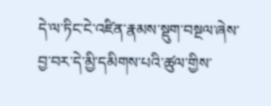དེ་ལ་ཏིང་ངེ་འཛིན་རྣམས་སྡུག་བསྔལ་ཞེས་བྱ་བར་དེ་མྱི་དམིགས་པའི་ཚུལ་གྱིས་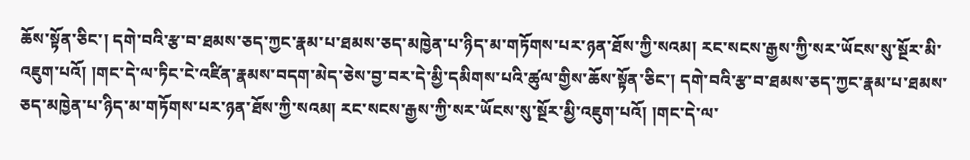ཆོས་སྟོན་ཅིང་། དགེ་བའི་རྩ་བ་ཐམས་ཅད་ཀྱང་རྣམ་པ་ཐམས་ཅད་མཁྱེན་པ་ཉིད་མ་གཏོགས་པར་ཉན་ཐོས་ཀྱི་སའམ། རང་སངས་རྒྱས་ཀྱི་སར་ཡོངས་སུ་སྔོར་མི་འཇུག་པའོ། །གང་དེ་ལ་ཏིང་ངེ་འཛིན་རྣམས་བདག་མེད་ཅེས་བྱ་བར་དེ་མྱི་དམིགས་པའི་ཚུལ་གྱིས་ཆོས་སྟོན་ཅིང་། དགེ་བའི་རྩ་བ་ཐམས་ཅད་ཀྱང་རྣམ་པ་ཐམས་ཅད་མཁྱེན་པ་ཉིད་མ་གཏོགས་པར་ཉན་ཐོས་ཀྱི་སའམ། རང་སངས་རྒྱས་ཀྱི་སར་ཡོངས་སུ་སྔོར་མྱི་འཇུག་པའོ། །གང་དེ་ལ་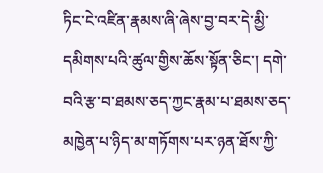ཏིང་ངེ་འཛིན་རྣམས་ཞི་ཞེས་བྱ་བར་དེ་མྱི་དམིགས་པའི་ཚུལ་གྱིས་ཆོས་སྟོན་ཅིང་། དགེ་བའི་རྩ་བ་ཐམས་ཅད་ཀྱང་རྣམ་པ་ཐམས་ཅད་མཁྱེན་པ་ཉིད་མ་གཏོགས་པར་ཉན་ཐོས་ཀྱི་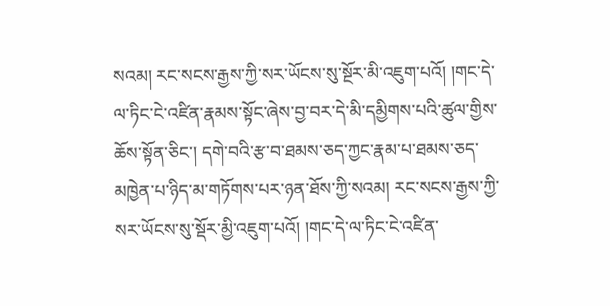སའམ། རང་སངས་རྒྱས་ཀྱི་སར་ཡོངས་སུ་སྔོར་མི་འཇུག་པའོ། །གང་དེ་ལ་ཏིང་ངེ་འཛིན་རྣམས་སྟོང་ཞེས་བྱ་བར་དེ་མི་དམྱིགས་པའི་ཚུལ་གྱིས་ཆོས་སྟོན་ཅིང་། དགེ་བའི་རྩ་བ་ཐམས་ཅད་ཀྱང་རྣམ་པ་ཐམས་ཅད་མཁྱེན་པ་ཉིད་མ་གཏོགས་པར་ཉན་ཐོས་ཀྱི་སའམ། རང་སངས་རྒྱས་ཀྱི་སར་ཡོངས་སུ་སྡོར་མྱི་འཇུག་པའོ། །གང་དེ་ལ་ཏིང་ངེ་འཛིན་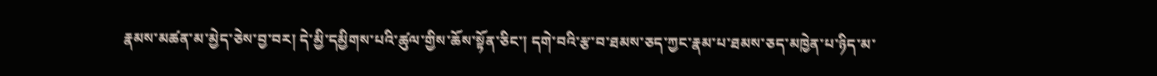རྣམས་མཚན་མ་མྱེད་ཅེས་བྱ་བར། དེ་མྱི་དམྱིགས་པའི་ཚུལ་གྱིས་ཆོས་སྟོན་ཅིང་། དགེ་བའི་རྩ་བ་ཐམས་ཅད་ཀྱང་རྣམ་པ་ཐམས་ཅད་མཁྱེན་པ་ཉིད་མ་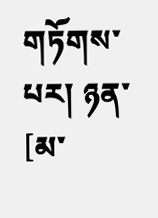གཏོགས་པར། ཉན་
[མ་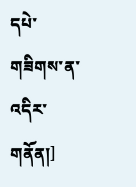དཔེ་གཟིགས་ན་འདིར་གནོན།]